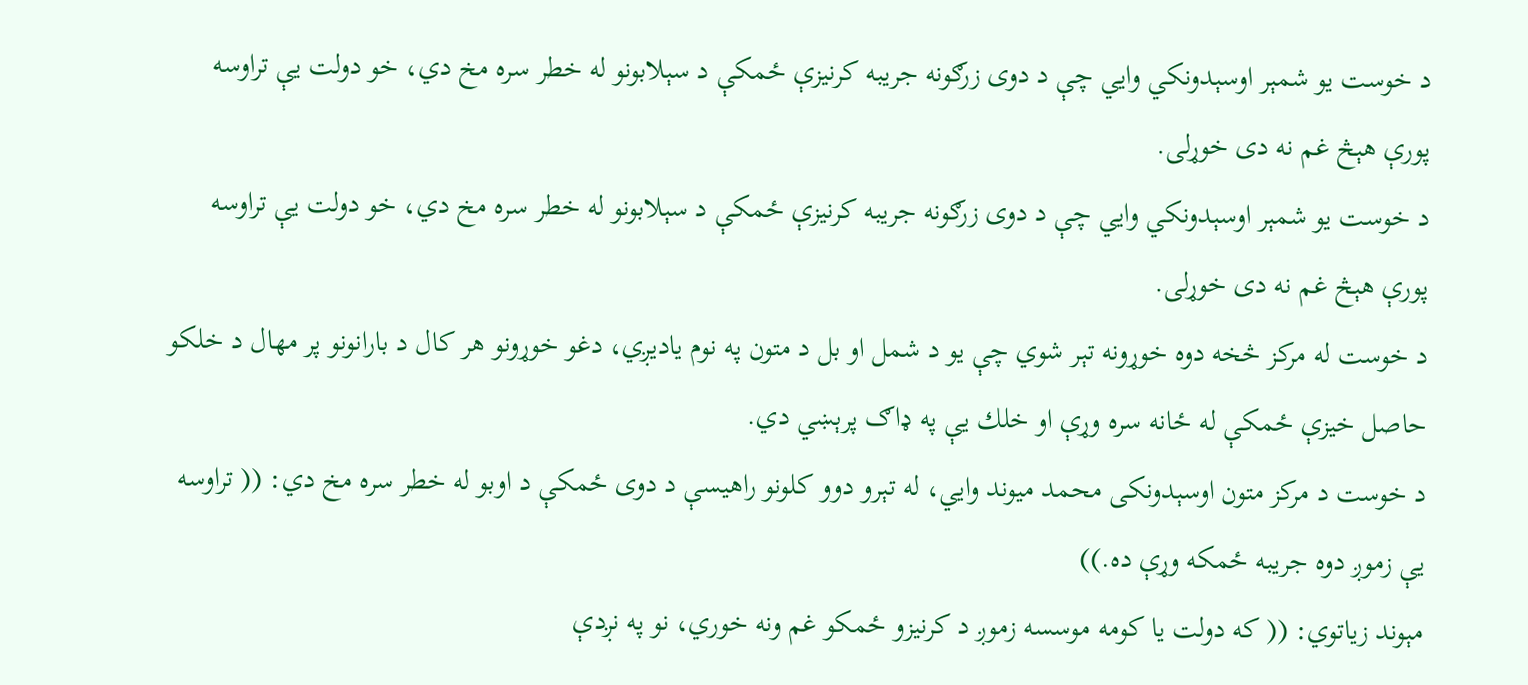د خوست يو شمېر اوسېدونکي وايي چې د دوى زرګونه جريبه كرنيزې ځمكې د سېلابونو له خطر سره مخ دي، خو دولت يې تراوسه پورې هېڅ غم نه دى خوړلى.
د خوست يو شمېر اوسېدونکي وايي چې د دوى زرګونه جريبه كرنيزې ځمكې د سېلابونو له خطر سره مخ دي، خو دولت يې تراوسه پورې هېڅ غم نه دى خوړلى.
د خوست له مرکز څخه دوه خوړونه تېر شوي چې يو د شمل او بل د متون په نوم ياديږي، دغو خوړونو هر كال د بارانونو پر مهال د خلكو حاصل خيزې ځمكې له ځانه سره وړې او خلك يې په ډاګ پرېښي دي.
د خوست د مرکز متون اوسېدونکى محمد ميوند وايي، له تېرو دوو کلونو راهيسې د دوى ځمکې د اوبو له خطر سره مخ دي: (( تراوسه يې زموږ دوه جريبه ځمكه وړې ده.))
مېوند زياتوي: (( که دولت يا کومه موسسه زموږ د کرنيزو ځمکو غم ونه خوري، نو په نږدې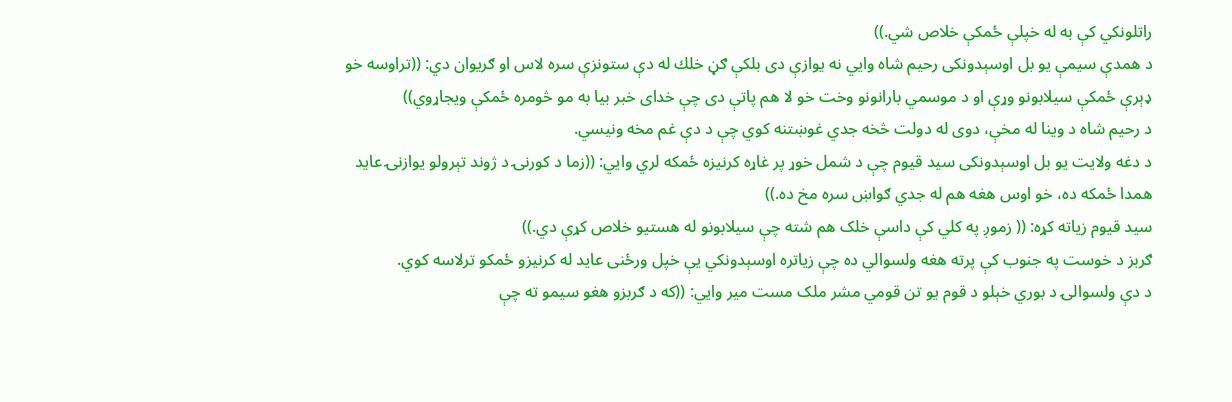راتلونکي کې به له خپلې ځمکې خلاص شي.))
د همدې سيمې يو بل اوسېدونکى رحيم شاه وايي نه يوازې دى بلكې ګڼ خلك له دې ستونزې سره لاس او ګريوان دي: ((تراوسه خو ډېرې ځمکې سيلابونو وړې او د موسمي بارانونو وخت خو لا هم پاتې دى چې خداى خبر بيا به مو څومره ځمكې ويجاړوي))
د رحيم شاه د وينا له مخې، دوى له دولت څخه جدي غوښتنه كوي چې د دې غم مخه ونيسي.
د دغه ولايت يو بل اوسېدونكى سيد قيوم چې د شمل خوړ پر غاړه کرنيزه ځمکه لري وايي: ((زما د کورنۍ د ژوند تېرولو يوازنۍ عايد همدا ځمکه ده، خو اوس هغه هم له جدي ګواښ سره مخ ده.))
سيد قيوم زياته كړه: (( زموږ په کلي کې داسې خلک هم شته چې سیلابونو له هستیو خلاص کړې دي.))
ګربز د خوست په جنوب کې پرته هغه ولسوالي ده چې زياتره اوسېدونکي يې خپل ورځنی عايد له کرنيزو ځمکو ترلاسه کوي.
د دې ولسوالۍ د بوري خېلو د قوم يو تن قومي مشر ملک مست مير وايي: ((که د ګربزو هغو سيمو ته چې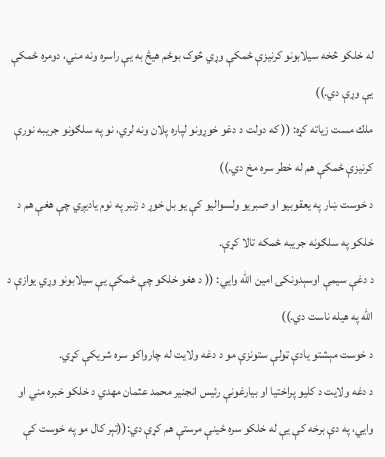له خلکو څخه سيلابونو کرنيزې ځمکې وړي څوک بوځم هيڅ به يې راسره ونه مني، دومره ځمكې يې وړې دي.))
ملك مست زياته كړه: (( كه دولت د دغو خوړونو لپاره پلان ونه لري، نو په سلګونو جريبه نورې کرنيزې ځمکې هم له خطر سره مخ دي.))
د خوست ښار په يعقوبيو او صبريو ولسوالیو کې يو بل خوړ د زنبر په نوم ياديږي چې هغې هم د خلکو په سلګونه جريبه ځمکه تالا كړې.
د دغې سیمې اوسېدونکی امين الله وايي: (( د هغو خلكو چې ځمكې يې سيلابونو وړي يوازې د الله په هيله ناست دي.))
د خوست مېشتو يادې ټولې ستونزې مو د دغه ولايت له چارواکو سره شريکې کړي.
د دغه ولايت د کليو پراختيا او بيارغونې رئيس انجنير محمد عثمان مهدي د خلکو خبره مني او وايي، په دې برخه کې يې له خلکو سره ځينې مرستې هم کړې دي:((تېر کال مو په خوست کې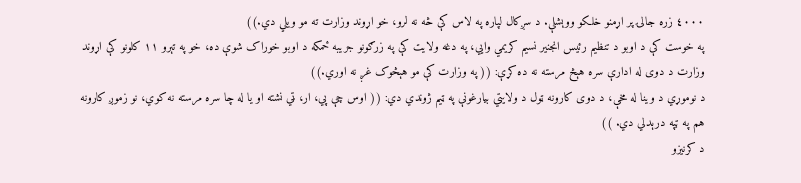٤٠٠٠ زره جالۍ پر اړمنو خلکو ووېشلې. د سږکال لپاره په لاس کې څه نه لرو، خو اړوند وزارت ته مو ويلي دي.))
په خوست کې د اوبو د تنظيم رئيس انجنير نسيم کريمي وايي، په دغه ولايت کې په زرګونو جريبه ځمکه د اوبو خوراک شوې ده، خو په تېرو ۱۱ کلونو کې اړوند وزارت د دوى له ادارې سره هېڅ مرسته نه ده کړې: (( په وزارت کې مو هېڅوک غږ نه اوري.))
د نوموړي د وينا له مخې، د دوى كارونه ټول د ولايتي بيارغونې په ټيم ژوندي دي: (( اوس چې پي، ار، ټي نشته او يا له چا سره مرسته نه کوي، نو زموږ کارونه هم په ټپه درېدلي دي. ))
د کرنيزو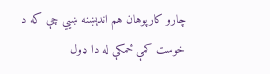چارو کارپوهان هم اندېښنه ښيي چې که د خوست کمې ځمکې له دا ډول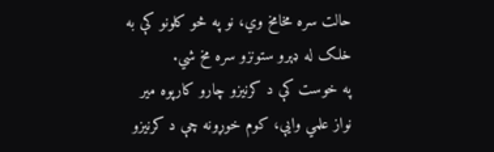حالت سره مخامخ وي، نو په څو کلونو کې به خلک له ډېرو ستونزو سره مخ شي.
په خوست کې د کرنيزو چارو کارپوه مير نواز علمي وايې، کوم خوړونه چې د کرنيزو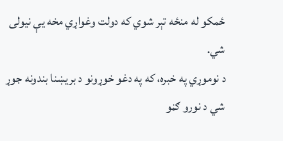ځمکو له منځه تېر شوي که دولت وغواړي مخه يې نيولى شي.
د نوموړي په خبره، که په دغو خوړونو د بريښنا بندونه جوړ شي د نورو ګڼو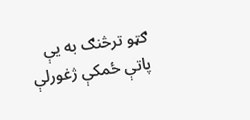ګټو ترڅنګ به يې پاتې ځمکې ژغورلې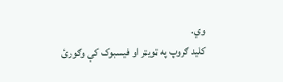وي.
کلید ګروپ په ټویټر او فیسبوک کې وګورئ